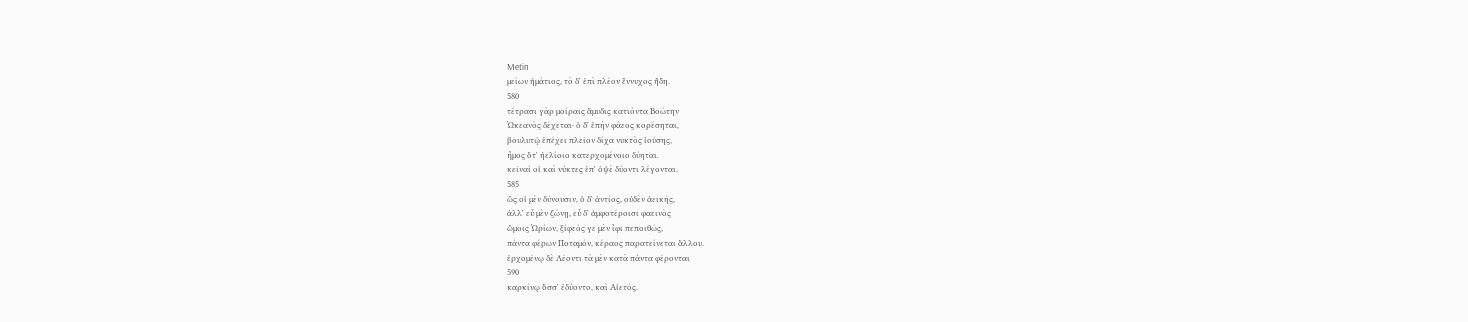Metin
μείων ἠμάτιος, τὸ δʼ ἐπὶ πλέον ἔννυχος ἤδη.
580
τέτρασι γὰρ μοίραις ἄμυδις κατιόντα Βοώτην
Ὠκεανὸς δέχεται· ὁ δʼ ἐπὴν φάεος κορέσηται,
βουλυτῷ ἐπέχει πλεῖον δίχα νυκτὸς ἰούσης,
ἦμος ὅτʼ ἠελίοιο κατερχομένοιο δύηται.
κεῖναί οἱ καὶ νύκτες ἐπʼ ὀψὲ δύοντι λέγονται.
585
ὣς οἱ μὲν δύνουσιν, ὁ δʼ ἀντίος, οὐδὲν ἀεικής,
ἀλλʼ εὖ μὲν ζώνῃ, εὖ δʼ ἀμφοτέροισι φαεινὸς
ὤμοις Ὠρίων, ξίφεός γε μὲν ἶφι πεποιθώς,
πάντα φέρων Ποταμόν, κέραος παρατείνεται ἄλλου.
ἐρχομένῳ δὲ Λέοντι τὰ μὲν κατὰ πάντα φέρονται
590
καρκίνῳ ὅσσʼ ἐδύοντο, καὶ Αἰετός.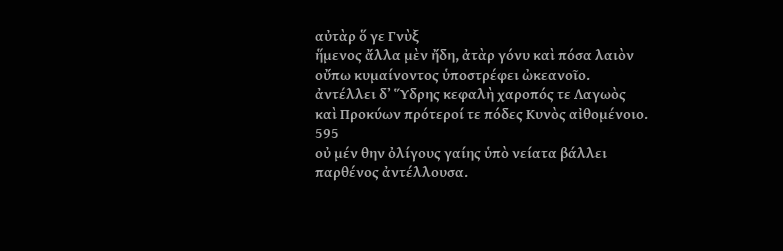αὐτὰρ ὅ γε Γνὺξ
ἥμενος ἄλλα μὲν ἤδη, ἀτὰρ γόνυ καὶ πόσα λαιὸν
οὔπω κυμαίνοντος ὑποστρέφει ὠκεανοῖο.
ἀντέλλει δʼ Ὕδρης κεφαλὴ χαροπός τε Λαγωὸς
καὶ Προκύων πρότεροί τε πόδες Κυνὸς αἰθομένοιο.
595
οὐ μέν θην ὀλίγους γαίης ὑπὸ νείατα βάλλει
παρθένος ἀντέλλουσα.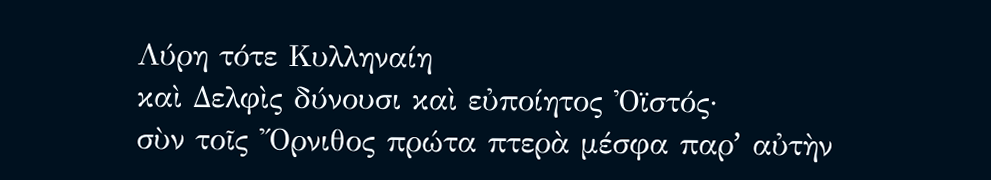Λύρη τότε Κυλληναίη
καὶ Δελφὶς δύνουσι καὶ εὐποίητος Ὀϊστός·
σὺν τοῖς Ὄρνιθος πρώτα πτερὰ μέσφα παρʼ αὐτὴν